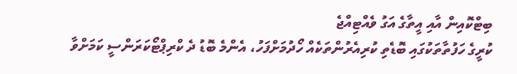ބިޓްކޮއިން އާއި އީތާގެ އަގު ވެއްޓިއްޖެ
ކުރީގެ ހަފުތާތަކުގައި ބޮޑެތި ކުރިއެރުންތަކެއް ހޯދުމަށްފަހު، އެންމެ ބޮޑު ދެ ކްރިޕްޓޯކަރަންސީ ކަމަށްވާ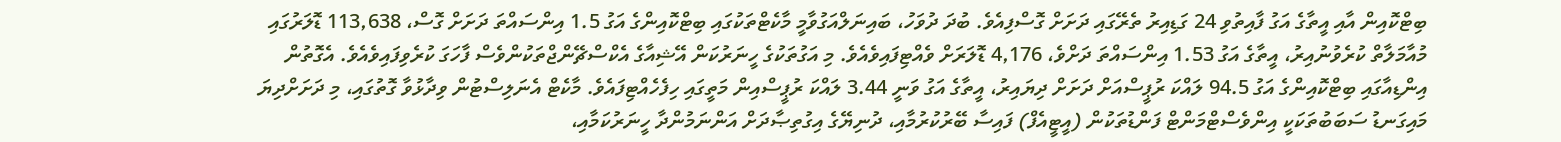ބިޓްކޮއިން އާއި އީތާގެ އަގު ފާއިތުވި 24 ގަޑިއިރު ތެރޭގައި ދަށަށް ގޮސްފިއެވެ. ބުދަ ދުވަހު، ބައިނަލްއަގުވާމީ މާކެޓްތަކުގައި ބިޓްކޮއިންގެ އަގު 1.5 އިންސައްތަ ދަށަށް ގޮސް، 113,638 ޑޮލަރުގައި މުއާމަލާތް ކުރެވުނުއިރު، އީތާގެ އަގު 1.53 އިންސައްތަ ދަށްވެ، 4,176 ޑޮލަރަށް ވެއްޓިފައިވެއެވެ. މި އަގުތަކުގެ ހީނަރުކަން އޭޝިއާގެ އެކްސްޗޭންޖްތަކުންވެސް ފާހަގަ ކުރެވިފައިވެއެވެ. އެގޮތުން އިންޑިއާގައި ބިޓްކޮއިންގެ އަގު 94.5 ލައްކަ ރުޕީސްއަށް ދަށަށް ދިޔައިރު، އީތާގެ އަގު ވަނީ 3.44 ލައްކަ ރުޕީސްއިން މަތީގައި ހިފެހެއްޓިފައެވެ. މާކެޓް އެނަލިސްޓުން ވިދާޅުވާ ގޮތުގައި، މި ދަށަށްދިޔަ މައިގަނޑު ސަބަބުތަކަކީ އިންވެސްޓްމަންޓް ފަންޑުތަކުން (އީޓީއެފް) ފައިސާ ބޭރުކުރުމާއި، ދުނިޔޭގެ އިގުތިޞާދަށް އަންނަމުންދާ ހީނަރުކަމާއި،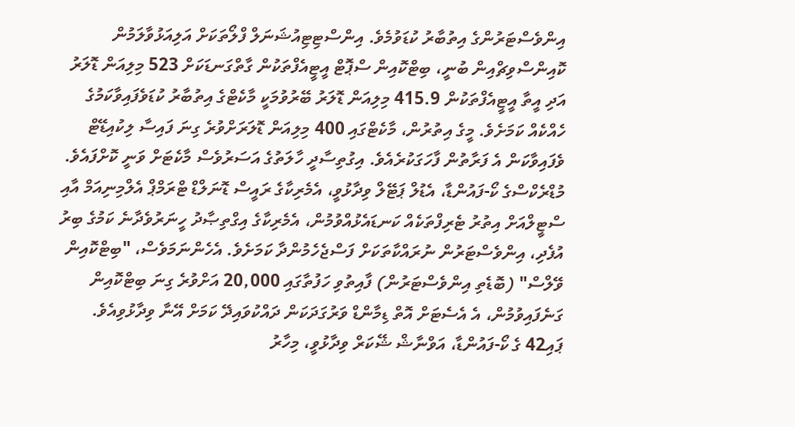އިންވެސްޓަރުންގެ އިތުބާރު ކުޑަވުމެވެ. އިންސްޓިޓިއުޝަނަލް ފްލޯތަކަށް އަލިއަޅުވާލަމުން ކޮއިންސްވިޗްއިން ބުނީ، ބިޓްކޮއިން ސްޕޮޓް އީޓީއެފްތަކުން ގާތްގަނޑަކަށް 523 މިލިއަން ޑޮލަރު އަދި އީތާ އީޓީއެފްތަކުން 415.9 މިލިއަން ޑޮލަރު ބޭރުވުމަކީ މާކެޓްގެ އިތުބާރު ކުޑަވެފައިވާކަމުގެ ހެއްކެއް ކަމަށެވެ. މީގެ އިތުރުން، މާކެޓްގައި 400 މިލިއަން ޑޮލަރަށްވުރެ ގިނަ ފައިސާ ލިކުއިޑޭޓް ވެފައިވާކަން އެ ފަރާތުން ފާހަގަކުރެއެވެ. އިގުތިސާދީ ހާލަތުގެ އަސަރުވެސް މާކެޓަށް ވަނީ ކޮށްފައެވެ. މުޑްރެކްސްގެ ކޯ-ފައުންޑާ، އެޑުލް ޕަޓޭލް ވިދާޅުވީ، އެމެރިކާގެ ރައީސް ޑޮނަލްޑް ޓްރަމްޕް އެލްމިނިއަމް އާއި ސްޓީލްއަށް އިތުރު ޓެރިފްތަކެއް ކަނޑައެޅުއްވުމުން، އެމެރިކާގެ އިގްތިޞާދު ހީނަރުވެދާނެ ކަމުގެ ބިރު އުފެދި، އިންވެސްޓަރުން ނުރައްކާތަކަށް ފަސްޖެހެމުންދާ ކަމަށެވެ. އެހެންނަމަވެސް، "ބިޓްކޮއިން ވޭލްސް" (ބޮޑެތި އިންވެސްޓަރުން) ފާއިތުވި ހަފުތާގައި 20,000 އަށްވުރެ ގިނަ ބިޓްކޮއިން ގަނެފައިވުމުން، އެ އެސެޓަށް އޮތް ޑިމާންޑް ވަރުގަދަކަން ދައްކުވައިދޭ ކަމަށް އޭނާ ވިދާޅުވިއެވެ. ޕައި42 ގެ ކޯ-ފައުންޑާ، އަވްނާޝް ޝޭކަރް ވިދާޅުވީ، މިހާރު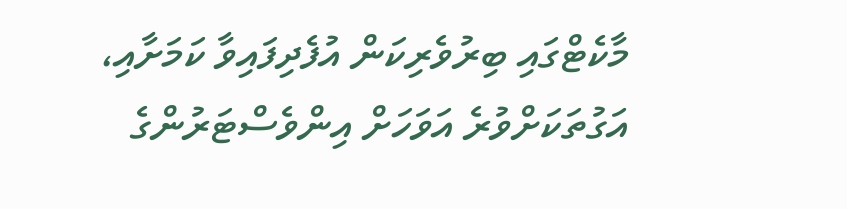މާކެޓްގައި ބިރުވެރިކަން އުފެދިފައިވާ ކަމަށާއި، އަގުތަކަށްވުރެ އަވަހަށް އިންވެސްޓަރުންގެ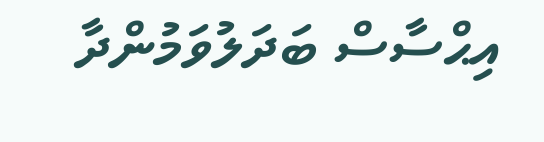އިޙްސާސް ބަދަލުވަމުންދާ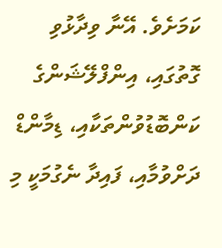ކަމަށެވެ. އޭނާ ވިދާޅުވި ގޮތުގައި، އިންފްލޭޝަންގެ ކަންބޮޑުވުންތަކާއި، ޑިމާންޑް ދަށްވުމާއި، ފައިދާ ނެގުމަކީ މި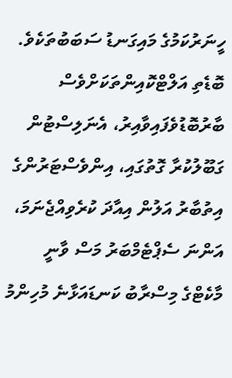ހީނަރުކަމުގެ މައިގަނޑު ސަބަބުތަކެވެ. ބޮޑެތި އަލްޓްކޮއިންތަކަށްވެސް ބާރުބޮޑުވެފައިވާއިރު، އެނަލިސްޓުން ގަބޫލުކުރާ ގޮތުގައި، އިންވެސްޓަރުންގެ އިތުބާރު އަލުން އިއާދަ ކުރެވިއްޖެނަމަ، އަންނަ ސެޕްޓެމްބަރު މަސް ވާނީ މާކެޓްގެ މިސްރާބު ކަނޑައަޅާނެ މުހިންމު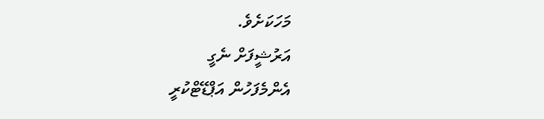މަހަކަށެވެ.
އަރުޝީފަށް ނެގީ
އެންމެފަހުން އަޕްޑޭޓްކުރީ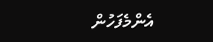އެންމެފަހުން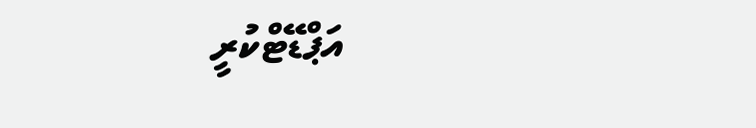އަޕްޑޭޓްކުރީ